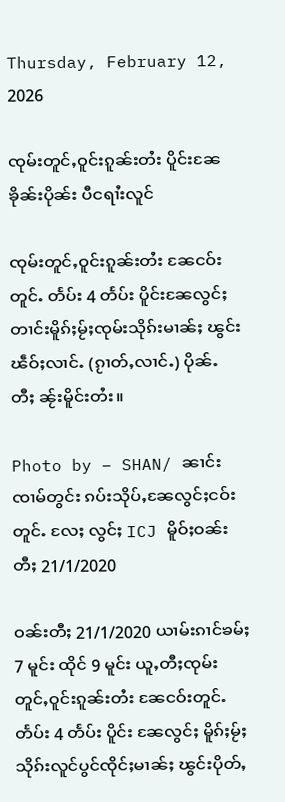Thursday, February 12, 2026

ၸုမ်းတူင်ႇဝူင်းၵူၼ်းတႆး ပိူင်းၼႄၶိုၼ်းပိုၼ်း ပီငရၢႆးလူင်

ၸုမ်းတူင်ႇဝူင်းၵူၼ်းတႆး ၼႄငဝ်းတူင်ႉ တႅပ်း 4 တႅပ်း ပိူင်းၼႄလွင်ႈ တၢင်းမိူၵ်ႈမႂ်ႈၸုမ်းသိုၵ်းမၢၼ်ႈ ၽွင်းၽဵဝ်ႈလၢင်ႉ (ၵႂၢတ်ႇလၢင်ႉ) ပိုၼ်ႉတီႈ ၼႂ်းမိူင်းတႆး။

Photo by – SHAN/ ၼၢင်းၸၢမ်တွင်း ၵပ်းသိုပ်ႇၼႄလွင်ႈငဝ်းတူင်ႉ လႄႈ လွင်ႈ ICJ မိူဝ်ႈဝၼ်းတီႈ 21/1/2020

ဝၼ်းတီႈ 21/1/2020 ယၢမ်းၵၢင်ၶမ်ႈ 7 မူင်း ထိုင် 9 မူင်း ယူႇတီႈၸုမ်းတူင်ႇဝူင်းၵူၼ်းတႆး ၼႄငဝ်းတူင်ႉ တႅပ်း 4 တႅပ်း ပိူင်း ၼႄလွင်ႈ မိူၵ်ႈမႂ်ႈသိုၵ်းလူင်ပွင်ၸိုင်ႈမၢၼ်ႈ ၽွင်းပိုတ်ႇ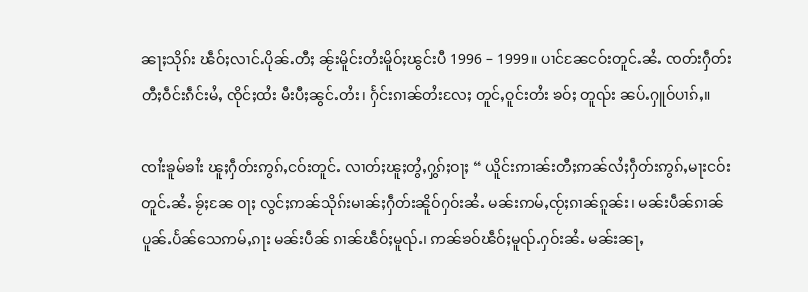ၼႃႈသိုၵ်း ၽဵဝ်ႈလၢင်ႉပိုၼ်ႉတီႈ ၼႂ်းမိူင်းတႆးမိူဝ်ႈၽွင်းပီ 1996 – 1999။ ပၢင်ၼႄငဝ်းတူင်ႉၼႆႉ ၸတ်းႁဵတ်းတီႈဝဵင်းၵဵင်းမႆႇ ၸိုင်ႈထႆး မီးပီႈၼွင်ႉတႆး၊ ႁႅင်းၵၢၼ်တႆးလႄႈ တူင်ႇဝူင်းတႆး ၶဝ်ႈ တူၺ်း ၼပ်ႉႁူဝ်ပၢၵ်ႇ။

ၸၢႆးၶူမ်ၶၢႆး ၽူႈႁဵတ်းဢွၵ်ႇငဝ်းတူင်ႉ လၢတ်ႈၽူႈတွႆႇႁွၵ်ႈဝႃႈ “ ယိူင်းဢၢၼ်းတီႈဢၼ်လႆႈႁဵတ်းဢွၵ်ႇမႃးငဝ်းတူင်ႉၼႆႉ ၶႂ်ႈၼႄ ဝႃႈ လွင်ႈဢၼ်သိုၵ်းမၢၼ်ႈႁဵတ်းၼိူဝ်ႁဝ်းၼႆႉ မၼ်းဢမ်ႇၸႂ်ႈၵၢၼ်ၵူၼ်း၊ မၼ်းပဵၼ်ၵၢၼ်ပူၼ်ႉပႅၼ်သေဢမ်ႇၵႃး မၼ်းပဵၼ် ၵၢၼ်ၽဵဝ်ႈမူၺ်ႉ၊ ဢၼ်ၶဝ်ၽဵဝ်ႈမူၺ်ႉႁဝ်းၼႆႉ မၼ်းၼႃႇ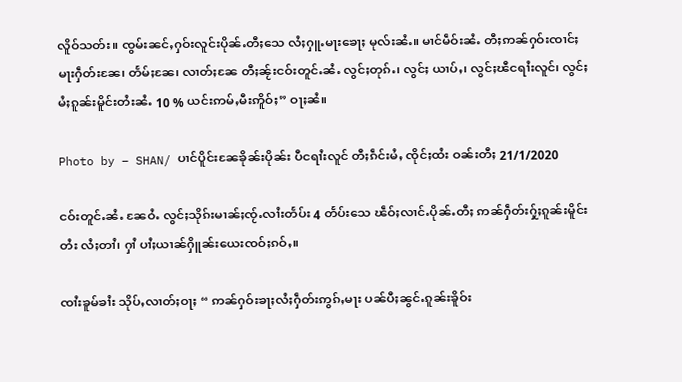လိူဝ်သတ်း။ ၸွမ်းၼင်ႇႁဝ်းလူင်းပိုၼ်ႉတီႈသေ လႆႈႁူႉမႃးၶေႃႈ မုလ်းၼႆႉ။ မၢင်မဵဝ်းၼႆႉ တီႈဢၼ်ႁဝ်းၸၢင်ႈမႃးႁဵတ်းၼႄ၊ တႅမ်ႈၼႄ၊ လၢတ်ႈၼႄ တီႈၼႂ်းငဝ်းတူင်ႉၼႆႉ လွင်ႈတုၵ်ႉ၊ လွင်ႈ ယၢပ်ႇ၊ လွင်ႈၽီငရၢႆးလူင်၊ လွင်ႈမႆႈၵူၼ်းမိူင်းတႆးၼႆႉ 10 % ယင်းဢမ်ႇမီးဢိူဝ်ႈ” ဝႃႈၼႆ။

Photo by – SHAN/ ပၢင်ပိူင်းၼႄၶိုၼ်းပိုၼ်း ပီငရၢႆးလူင် တီႈၵဵင်းမႆႇ ၸိုင်ႈထႆး ဝၼ်းတီႈ 21/1/2020

ငဝ်းတူင်ႉၼႆႉ ၼႄဝႆႉ လွင်ႈသိုၵ်းမၢၼ်ႈၸႂ်ႉလၢႆးတႅပ်း 4 တႅပ်းသေ ၽဵဝ်ႈလၢင်ႉပိုၼ်ႉတီႈ ဢၼ်ႁဵတ်းႁႂ်ႈၵူၼ်းမိူင်းတႆး လႆႈတၢႆ၊ ႁၢႆ ပၢႆႈယၢၼ်ႁိူၼ်းယေးၸဝ်ႈၵဝ်ႇ။

ၸၢႆးၶူမ်ၶၢႆး သိုပ်ႇလၢတ်ႈဝႃႈ “ ဢၼ်ႁဝ်းၶႃႈလႆႈႁဵတ်းဢွၵ်ႇမႃး ပၼ်ပီႈၼွင်ႉၵူၼ်းၶိူဝ်း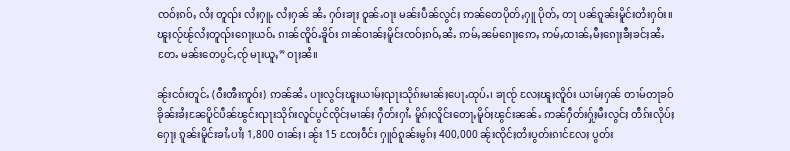ၸဝ်ႈၵဝ်ႇ လႆႈ တူၺ်း လႆႈႁူႉ လႆႈႁၼ် ၼႆႉ ႁဝ်းၶႃႈ ဝူၼ်ႉဝႃး မၼ်းပဵၼ်လွင်ႈ ဢၼ်တေပိုတ်ႇႁူ ပိုတ်ႇ တႃ ပၼ်ၵူၼ်းမိူင်းတႆးႁဝ်း။ ၽူႈလႂ်ၽႂ်လႆႈတူၺ်းၵေႃႈယဝ်ႉ ၵၢၼ်ၸိူဝ်ႉၶိူဝ်း ၵၢၼ်ဝၢၼ်ႈမိူင်းၸဝ်ႈၵဝ်ႇၼႆႉ ဢမ်ႇၼမ်ၵေႃႈဢေႇ ဢမ်ႇထၢၼ်ႇမီႈၵေႃႈၶီႈၶင်ႈၼႆႉတႄႉ မၼ်းတေပွင်ႇၸႂ် မႃးယူႇ” ဝႃႈၼႆ။

ၼႂ်းငဝ်းတူင်ႉ (ဝီးၻီးဢူဝ်း) ဢၼ်ၼႆႉ ပႃးလွင်ႈၽူႈယၢမ်ႈၺႃးသိုၵ်းမၢၼ်ႈပေႃႉထုပ်ႉ၊ ၶႃၸႂ် လႄႈၽူႈၸိူဝ်း ယၢမ်ႈႁၼ် တၢမ်တႃၶဝ် ၶိုၼ်းၶႆႈၼႄပိူင်ပဵၼ်ၽွင်းၺႃးသိုၵ်းလူင်ပွင်ၸိုင်ႈမၢၼ်ႈ ႁဵတ်းႁၢႆႉ မိူၵ်ႈလိူင်းတေႃႇမိူဝ်ႈၽွင်းၼၼ်ႉ ဢၼ်ႁဵတ်းႁႂ်ႈမီးလွင်ႈ တဵၵ်းလိုပ်ႈႁေႃႈ ၵူၼ်းမိူင်းၶၢႆႉပၢႆႈ 1,800 ဝၢၼ်ႈ၊ ၼႂ်း 15 ၸႄႈဝဵင်း ႁူဝ်ၵူၼ်းမွၵ်ႈ 400,000 ၼႂ်းၸိုင်ႈတႆးပွတ်းၵၢင်လႄႈ ပွတ်း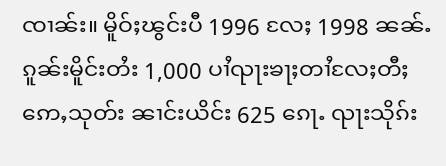ၸၢၼ်း။ မိူဝ်ႈၽွင်းပီ 1996 လႄႈ 1998 ၼၼ်ႉ ၵူၼ်းမိူင်းတႆး 1,000 ပၢႆၺႃးၶႃႈတၢႆလႄႈတီႈဢေႇသုတ်း ၼၢင်းယိင်း 625 ၵေႃႉ ၺႃးသိုၵ်း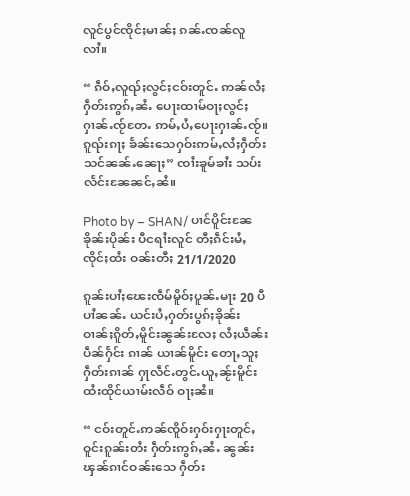လူင်ပွင်ၸိုင်ႈမၢၼ်ႈ ၵၼ်ႉၸၼ်လူလၢႆ။

“ ၵဵဝ်ႇလူၺ်ႈလွင်ႈငဝ်းတူင်ႉ ဢၼ်လႆႈႁဵတ်းဢွၵ်ႇၼႆႉ ပေႃးထၢမ်ဝႃႈလွင်ႈႁၢၼ်ႉၸႂ်တႄႉ ဢမ်ႇပႆႇပေႃးႁၢၼ်ႉၸႂ်။ ၵူၺ်းၵႃႈ ၶႅၼ်းသေႁဝ်းဢမ်ႇလႆႈႁဵတ်းသင်ၼၼ်ႉၼေႃႈ” ၸၢႆးၶူမ်ၶၢႆး သပ်းလႅင်းၼႄၼင်ႇၼႆ။

Photo by – SHAN/ ပၢင်ပိူင်းၼႄၶိုၼ်းပိုၼ်း ပီငရၢႆးလူင် တီႈၵဵင်းမႆႇ ၸိုင်ႈထႆး ဝၼ်းတီႈ 21/1/2020

ၵူၼ်းပၢႆႈၽေးၸဵမ်မိူဝ်ႈပူၼ်ႉမႃး 20 ပီပၢႆၼၼ်ႉ ယင်းပႆႇႁတ်းပွၵ်ႈၶိုၼ်း ဝၢၼ်ႈၵိူတ်ႇမိူင်းၼွၼ်းလႄႈ လႆႈယဵၼ်းပဵၼ်ႁႅင်း ၵၢၼ် ယၢၼ်မိူင်း တေႃႇသူႈႁဵတ်းၵၢၼ် ႁႃလဵင်ႉတွင်ႉယူႇၼႂ်းမိူင်းထႆးထိုင်ယၢမ်းလဵဝ် ဝႃႈၼႆ။

“ ငဝ်းတူင်ႉဢၼ်ၸိူဝ်းႁဝ်းႁႃးတူင်ႇဝူင်းၵူၼ်းတႆး ႁဵတ်းဢွၵ်ႇၼႆႉ ၼွၼ်းၾၼ်ၵၢင်ဝၼ်းသေ ႁဵတ်း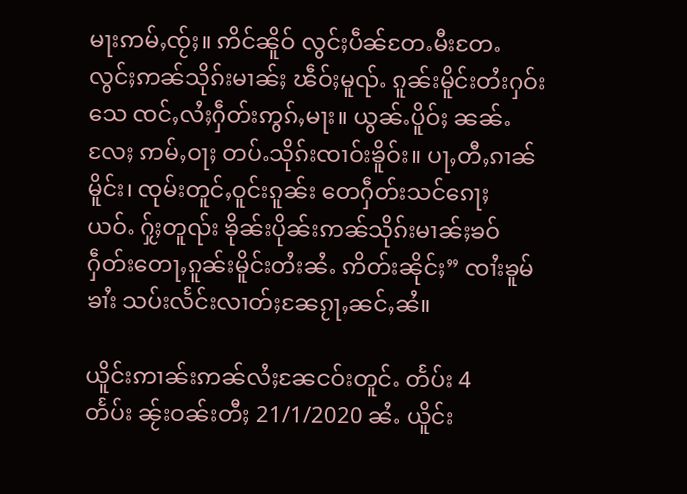မႃးဢမ်ႇၸႂ်ႈ။ ဢိင်ၼိူဝ် လွင်ႈပဵၼ်တႄႉမီးတႄႉ လွင်ႈဢၼ်သိုၵ်းမၢၼ်ႈ ၽဵဝ်ႈမူၺ်ႉ ၵူၼ်းမိူင်းတႆးႁဝ်းသေ ၸင်ႇလႆႈႁဵတ်းဢွၵ်ႇမႃး။ ယွၼ်ႉပိူဝ်ႈ ၼၼ်ႉလႄႈ ဢမ်ႇဝႃႈ တပ်ႉသိုၵ်းၸၢဝ်းၶိူဝ်း။ ပႃႇတီႇၵၢၼ်မိူင်း၊ ၸုမ်းတူင်ႇဝူင်းၵူၼ်း တေႁဵတ်းသင်ၵေႃႈယဝ်ႉ ႁႂ်ႈတူၺ်း ၶိုၼ်းပိုၼ်းဢၼ်သိုၵ်းမၢၼ်ႈၶဝ် ႁဵတ်းတေႃႇၵူၼ်းမိူင်းတႆးၼႆႉ ဢိတ်းၼိုင်ႈ” ၸၢႆးၶူမ်ၶၢႆး သပ်းလႅင်းလၢတ်ႈၼႄၵႂႃႇၼင်ႇၼႆ။

ယိူင်းဢၢၼ်းဢၼ်လႆႈၼႄငဝ်းတူင်ႉ တႅပ်း 4 တႅပ်း ၼႂ်းဝၼ်းတီႈ 21/1/2020 ၼႆႉ ယိူင်း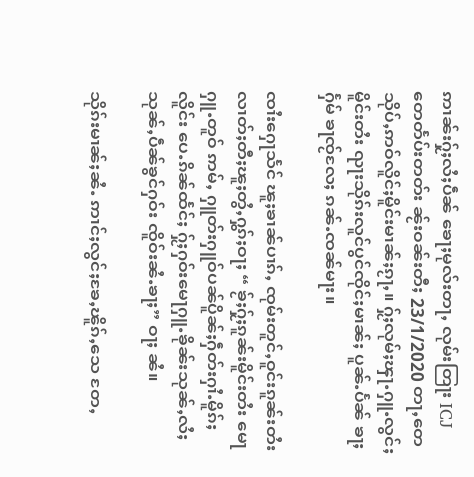ဢၢၼ်းႁႂ်ႈလႆႈပဵၼ် ၶေႃႈမုလ်းတႃႇ လုမ်းတြႃး ICJ တေတႅပ်းတတ်း ၼႂ်းဝၼ်းတီႈ 23/1/2020 တႃႇတေသိုပ်ႇဢဝ်လိူင်ႈမိူင်းမၢၼ်ႈၵႂႃႇ။ ႁႂ်ႈလုမ်ႈၾႃႉႁူႉလွင်ႈ မိူင်းတႆး ၺႃးသိုၵ်းလူင်ပွင်ၸိုင်ႈမၢၼ်ႈ ပူၼ်ႉပႅၼ် ၶႃႈႁႅမ် ၶႃၸႂ်လႄႈ ၵၼ်ႉၸၼ်မႃး။

ၸၢႆးႁေႃသႅင် ၽူႈၶၢၼ်ပၢၵ်ႇ ၸုမ်းတူင်ႇဝူင်းၵူၼ်းတႆး လၢတ်ႈတီႈၽူႈတွႆႇႁွၵ်ႈဝႃႈ “ ၶႂ်ႈႁႂ်ႈၵူၼ်းမိူင်းတႆး မေႃႁူႉတူဝ် ဢမ်ႇ ႁူတ်းႁူဝ်ပၼ်ပိူၼ်ႈႁဵတ်းႁၢႆႉမိူၵ်ႈလိူင်း ပေႉၵိၼ်ထႅင်ႈ ႁႂ်ႈႁဝ်းမေႃႁူႉၶိုၼ်းသုၼ်ႇလႆႈသုၼ်ႇပဵၼ်ၶွင်ႁဝ်း ၸိူဝ်းၼႆႉၶႃႈ” ဝႃႈ ၼႆ။

သိုၵ်းမၢၼ်ႈၼႆႉ ဢၢင်ႈလွင်ႈၶႄႇၽိူၵ်ႇသေ တႄႇ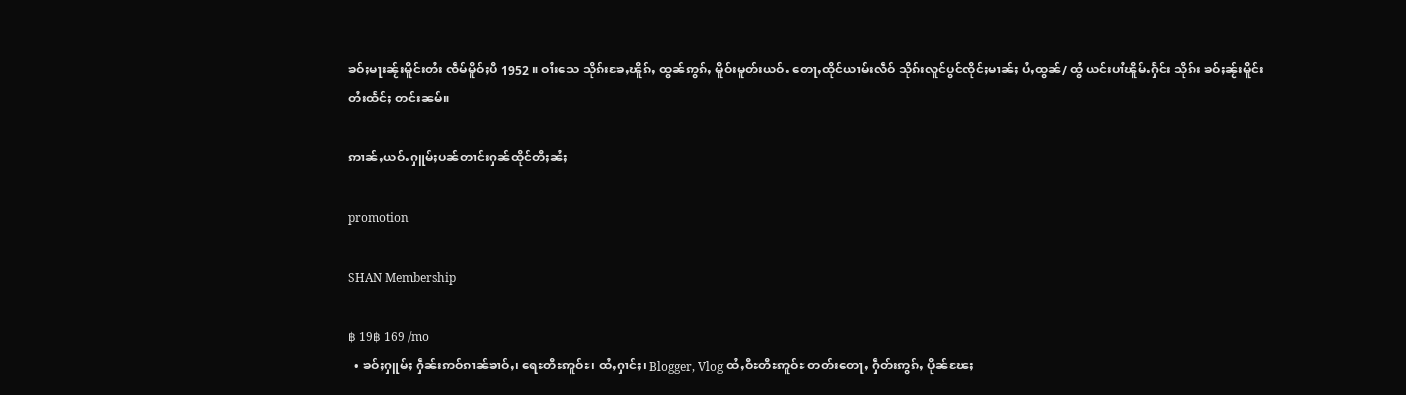ၶဝ်ႈမႃးၼႂ်းမိူင်းတႆး ၸဵမ်မိူဝ်ႈပီ 1952 ။ ဝၢႆးသေ သိုၵ်းၶႄႇၽိူၵ်ႇ ထွၼ်ဢွၵ်ႇ မိူဝ်းမူတ်းယဝ်ႉ တေႃႇထိုင်ယၢမ်းလဵဝ် သိုၵ်းလူင်ပွင်ၸိုင်ႈမၢၼ်ႈ ပႆႇထွၼ်/ ထွႆ ယင်းပၢႆၽိူမ်ႉႁႅင်း သိုၵ်း ၶဝ်ႈၼႂ်းမိူင်းတႆးထႅင်ႈ တင်းၼမ်။

ဢၢၼ်ႇယဝ်ႉႁူမ်ႈပၼ်တၢင်းႁၼ်ထိုင်တီႈၼႆႈ

promotion

SHAN Membership

฿ 19฿ 169 /mo
  • ၶဝ်ႈႁူမ်ႈ ႁဵၼ်းဢဝ်ၵၢၼ်ၶၢဝ်ႇ၊ ရေႊတီႊဢူဝ်ႊ၊ ထႆႇႁၢင်ႈ၊ Blogger, Vlog ထႆႇဝီႊတီႊဢူဝ်ႊ တတ်းတေႃႇ ႁဵတ်းဢွၵ်ႇ ပိုၼ်ၽႄႈ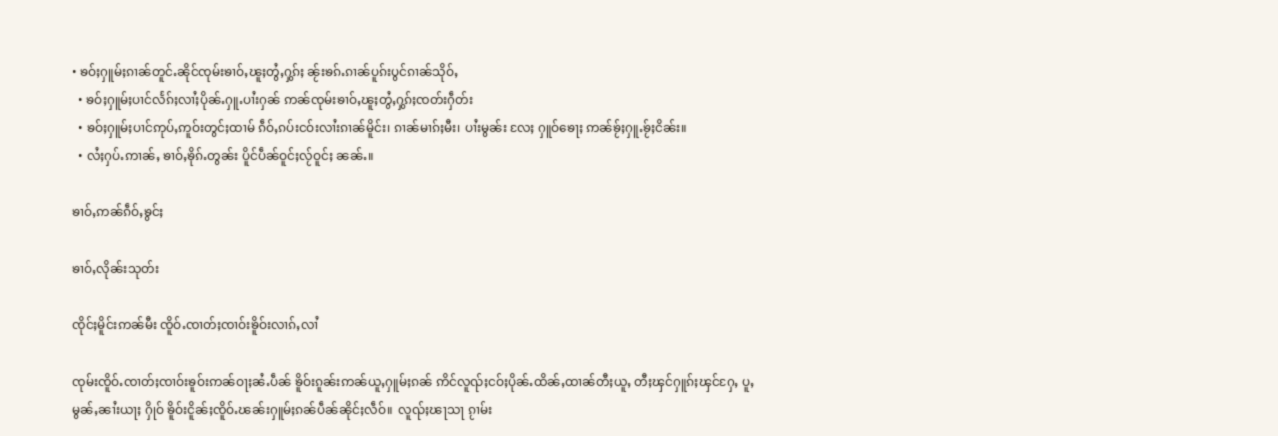• ၶဝ်ႈႁူမ်ႈၵၢၼ်တူင်ႉၼိုင်ၸုမ်းၶၢဝ်ႇၽူႈတွႆႇႁွၵ်ႈ ၼႂ်းၶၵ်ႉၵၢၼ်ပူၵ်းပွင်ၵၢၼ်သိုဝ်ႇ
  • ၶဝ်ႈႁူမ်ႈပၢင်လႅၵ်ႈလၢႆႈပိုၼ်ႉႁူႉပၢႆးႁၼ် ဢၼ်ၸုမ်းၶၢဝ်ႇၽူႈတွႆႇႁွၵ်ႈၸတ်းႁဵတ်း
  • ၶဝ်ႈႁူမ်ႈပၢင်ဢုပ်ႇဢူဝ်းတွင်ႈထၢမ် ၵဵဝ်ႇၵပ်းငဝ်းလၢႆးၵၢၼ်မိူင်း၊ ၵၢၼ်မၢၵ်ႈမီး၊ ပၢႆးမွၼ်း လႄႈ ႁူဝ်ၶေႃႈ ဢၼ်ၶႂ်ႈႁူႉၶႂ်ႈငိၼ်း။
  • လႆႈႁပ်ႉဢၢၼ်ႇ ၶၢဝ်ႇၶိုၵ်ႉတွၼ်း ပိူင်ပဵၼ်ဝူင်ႈလႂ်ဝူင်ႈ ၼၼ်ႉ။

ၶၢဝ်ႇဢၼ်ၵဵဝ်ႇၶွင်ႈ

ၶၢဝ်ႇလိုၼ်းသုတ်း

ၸိုင်ႈမိူင်းဢၼ်မီး ၸိူဝ်ႉၸၢတ်ႈၸၢဝ်းၶိူဝ်းလၢၵ်ႇလၢႆ

ၸုမ်းၸိူဝ်ႉၸၢတ်ႈၸၢဝ်းၶူဝ်းဢၼ်ဝႃႈၼႆႉပဵၼ် ၶိူဝ်းၵူၼ်းဢၼ်ယူႇႁူမ်ႈၵၼ် ဢိင်လူၺ်ႈငဝ်ႈပိုၼ်ႉထိၼ်ႇထၢၼ်တီႈယူႇ တီႈၾင်ႁူၵ်ႈၾင်ႁႄႇ ပူႇမွၼ်ႇၼၢႆးယႃႈ ႁိုဝ် ၶိူဝ်းငိူၼ်ႈၸိူဝ်ႉၽၼ်းႁူမ်ႈၵၼ်ပဵၼ်ၼိုင်ႈလဵဝ်။  လူၺ်ႈၽႃသႃ ၵႂၢမ်း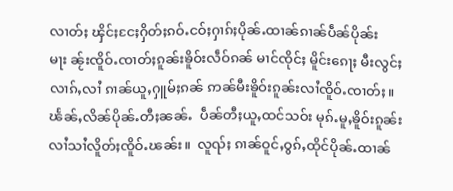လၢတ်ႈ ၾိင်ႈငႄႈႁိတ်ႈၵဝ်ႉငဝ်ႈႁၢၵ်ႈပိုၼ်ႉထၢၼ်ၵၢၼ်ပဵၼ်ပိုၼ်းမႃး ၼႂ်းၸိူဝ်ႉၸၢတ်ႈၵူၼ်းၶိူဝ်းလဵဝ်ၵၼ် မၢင်ၸိုင်ႈ မိူင်းၵေႃႈ မီးလွင်ႈလၢၵ်ႇလၢႆ ၵၢၼ်ယူႇႁူမ်ႈၵၼ် ဢၼ်မီးၶိူဝ်းၵူၼ်းလၢႆၸိူဝ်ႉၸၢတ်ႈ။ ၽႅၼ်ႇလိၼ်ပိုၼ်ႉတီႈၼၼ်ႉ  ပဵၼ်တီႈယူႇထင်သဝ်း မုၵ်ႉမူႇၶိူဝ်းၵူၼ်း လၢႆသၢႆလိူတ်ႈၸိူဝ်ႉၽၼ်း။  လူၺ်ႈ ၵၢၼ်ဝူင်ႇဝွၵ်ႇထိုင်ပိုၼ်ႉထၢၼ်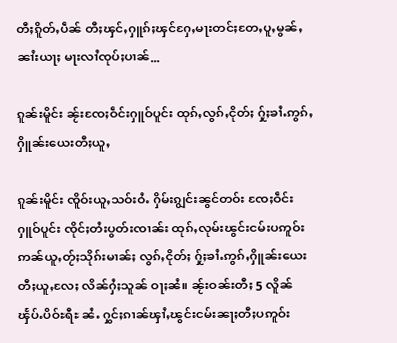တီႈၵိူတ်ႇပဵၼ် တီႈၾင်ႇႁူၵ်ႈၾင်ႁႄႇမႃးတင်ႈတႄႇပူႇမွၼ်ႇၼၢႆးယႃႈ မႃးလၢႆၸုပ်ႈပၢၼ်...

ၵူၼ်းမိူင်း ၼႂ်းၸႄႈဝဵင်းႁူဝ်ပူင်း ထုၵ်ႇလွၵ်ႇငိုတ်ႈ ႁႂ်ႈၶၢႆႉဢွၵ်ႇႁိူၼ်းယေးတီႈယူႇ

ၵူၼ်းမိူင်း ၸိူဝ်းယူႇသဝ်းဝႆႉ ႁိမ်းၵျွင်းၼွင်တဝ်း ၸႄႈဝဵင်းႁူဝ်ပူင်း ၸိုင်ႈတႆးပွတ်းၸၢၼ်း ထုၵ်ႇလုမ်းၽွင်းငမ်းပဢူဝ်း ဢၼ်ယူႇတႂ်ႈသိုၵ်းမၢၼ်ႈ လွၵ်ႇငိုတ်ႈ ႁႂ်ႈၶၢႆႉဢွၵ်ႇႁိူၼ်းယေးတီႈယူႇလႄႈ လိၼ်ႁႆႈသူၼ် ဝႃႈၼႆ။ ၼႂ်းဝၼ်းတီႈ 5 လိူၼ်ၾႅပ်ႉပိဝ်ႊရီႊ ၼႆႉ ႁွင်ႈၵၢၼ်ၾၢႆႇၽွင်းငမ်းၼႃႈတီႈပဢူဝ်း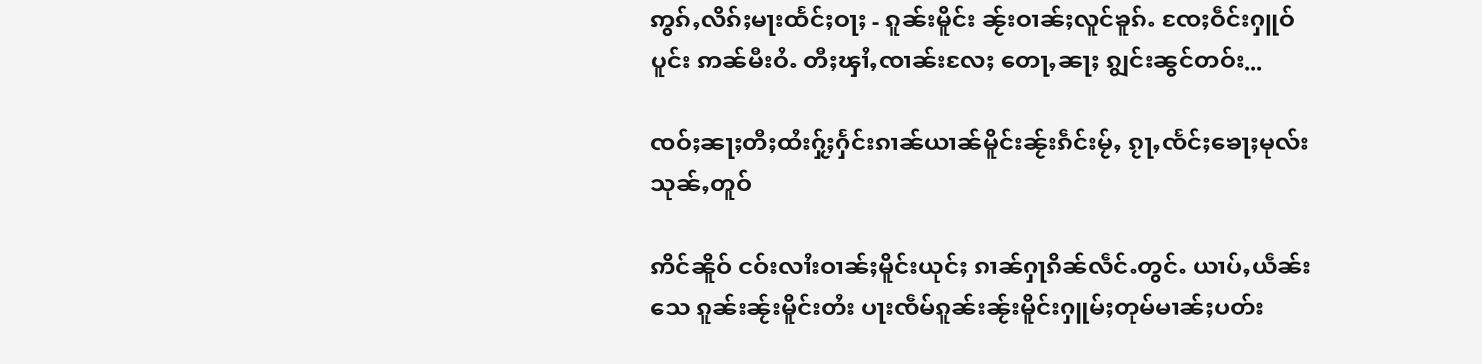ဢွၵ်ႇလိၵ်ႈမႃးထႅင်ႈဝႃႈ - ၵူၼ်းမိူင်း ၼႂ်းဝၢၼ်ႈလူင်ၶူၵ်ႉ ၸႄႈဝဵင်းႁူဝ်ပူင်း ဢၼ်မီးဝႆႉ တီႈၾၢႆႇၸၢၼ်းလႄႈ တေႃႇၼႃႈ ၵျွင်းၼွင်တဝ်း...

ၸဝ်ႈၼႃႈတီႈထႆးႁႂ်ႈႁႅင်းၵၢၼ်ယၢၼ်မိူင်းၼႂ်းၵဵင်းမႂ်ႇ ၵႂႃႇၸႅင်ႈၶေႃႈမုလ်းသုၼ်ႇတူဝ်

ဢိင်ၼိူဝ် ငဝ်းလၢႆးဝၢၼ်ႈမိူင်းယုင်ႈ ၵၢၼ်ႁႃၵိၼ်လဵင်ႉတွင်ႉ ယၢပ်ႇယဵၼ်းသေ ၵူၼ်းၼႂ်းမိူင်းတႆး ပႃးၸဵမ်ၵူၼ်းၼႂ်းမိူင်းႁူမ်ႈတုမ်မၢၼ်ႈပတ်း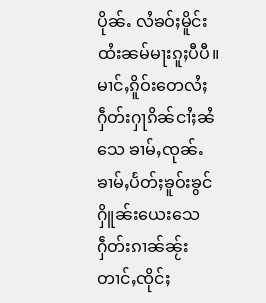ပိုၼ်ႉ လႆၶဝ်ႈမိူင်းထႆးၼမ်မႃးၵူႈပီပီ။ မၢင်ႇၵိူဝ်းတေလႆႈႁဵတ်းႁႃၵိၼ်ငၢႆႈၼႆသေ ၶၢမ်ႇၸုၼ်ႉၶၢမ်ႇပႅတ်ႈၶူဝ်းၶွင်ႁိူၼ်းယေးသေ ႁဵတ်းၵၢၼ်ၼႂ်းတၢင်ႇၸိုင်ႈ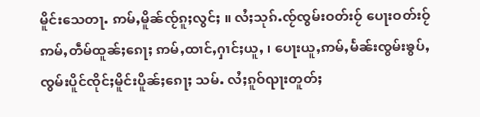မိူင်းသေတႃႉ ဢမ်ႇမိူၼ်ၸႂ်ၵူႈလွင်ႈ ။ လႆႈသုၵ်ႉၸႂ်ၸွမ်းဝတ်းဝႂ် ပေႃးဝတ်းဝႂ် ဢမ်ႇတဵမ်ထူၼ်ႈၵေႃႈ ဢမ်ႇထၢင်ႇႁၢင်ႈယူႇ ၊ ပေႃးယူႇဢမ်ႇမႅၼ်းၸွမ်းၶွပ်ႇၸွမ်းပိူင်ၸိုင်ႈမိူင်းပိူၼ်ႈၵေႃႈ သမ်ႉ လႆႈၵူဝ်ၺႃးတူတ်ႈ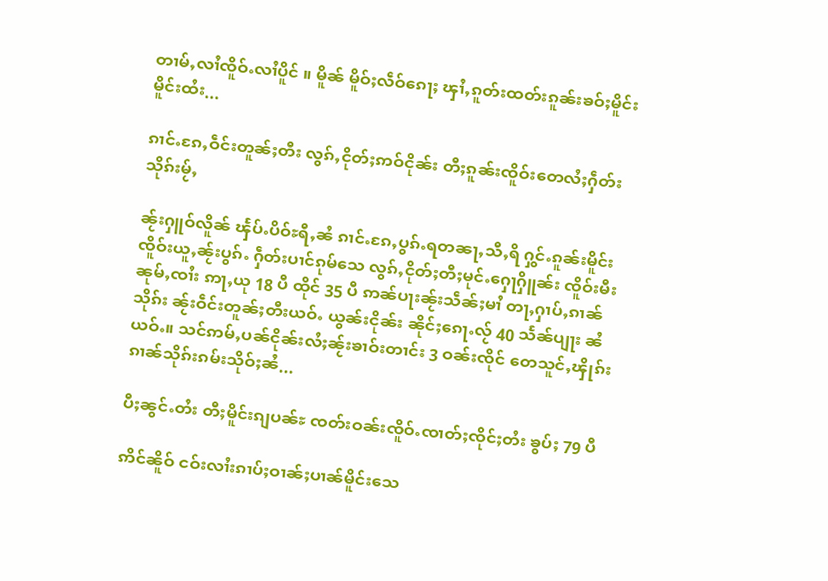တၢမ်ႇလၢႆၸိူဝ်ႉလၢႆပိူင် ။ မိူၼ် မိူဝ်ႈလဵဝ်ၵေႃႈ ၾၢႆႇၵူတ်းထတ်းၵူၼ်းၶဝ်ႈမိူင်းမိူင်းထႆး...

ၵၢင်ႉၵႄႇဝဵင်းတူၼ်ႈတီး လွၵ်ႇငိုတ်ႈဢဝ်ငိုၼ်း တီႈၵူၼ်းၸိူဝ်းတေလႆႈႁဵတ်းသိုၵ်းမႂ်ႇ

ၼႂ်းႁူဝ်လိူၼ် ၾႅပ်ႉပိဝ်ႊရီႇၼႆ ၵၢင်ႉၵႄႇပွၵ်ႉရတၼႃႇသီႇရိ ႁွင်ႉၵူၼ်းမိူင်းၸိူဝ်းယူႇၼႂ်းပွၵ်ႉ ႁဵတ်းပၢင်ၵုမ်သေ လွၵ်ႇငိုတ်ႈတီႈမုင်ႉႁေႃႁိူၼ်း ၸိူဝ်းမီးၼုမ်ႇၸၢႆး ဢႃႇယု 18 ပီ ထိုင် 35 ပီ ဢၼ်ပႃးၼႂ်းသဵၼ်ႈမၢႆ တႃႇႁၢပ်ႇၵၢၼ်သိုၵ်း ၼႂ်းဝဵင်းတူၼ်ႈတီးယဝ်ႉ ယွၼ်းငိုၼ်း ၼိုင်ႈၵေႃႉလႂ် 40 သႅၼ်ပျႃး ၼႆယဝ်ႉ။ သင်ဢမ်ႇပၼ်ငိုၼ်းလႆႈၼႂ်းၶၢဝ်းတၢင်း 3 ဝၼ်းၸိုင် တေသူင်ႇၾိုၵ်းၵၢၼ်သိုၵ်းၵမ်းသိုဝ်ႈၼႆ...

ပီႈၼွင်ႉတႆး တီႈမိူင်းၵျပၼ်ႊ ၸတ်းဝၼ်းၸိူဝ်ႉၸၢတ်ႈၸိုင်ႈတႆး ၶွပ်ႈ 79 ပီ

ဢိင်ၼိူဝ် ငဝ်းလၢႆးၵၢပ်ႈဝၢၼ်ႈပၢၼ်မိူင်းသေ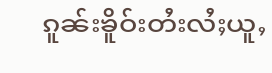ၵူၼ်းၶိူဝ်းတႆးလႆႈယူႇ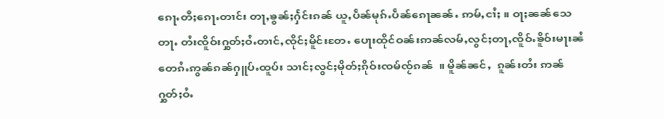ၵေႃႉတီႈၵေႃႉတၢင်း တႃႇၶွၼ်ႈႁႅင်းၵၼ် ယူႇပဵၼ်မုၵ်ႉပဵၼ်ၵေႃၼၼ်ႉ ဢမ်ႇငၢႆႈ ။ ဝႃႈၼၼ်သေတႃႉ တႆးၸိူဝ်းႁွတ်ႈဝႆႉတၢင်ႇၸိုင်ႈမိူင်းတႄႉ ပေႃးထိုင်ဝၼ်းဢၼ်လမ်ႇလွင်ႈတႃႇၸိူဝ်ႉၶိူဝ်းမႃးၼႆ တေၵႆႉဢွၼ်ၵၼ်ႁူပ်ႉထူပ်း သၢင်ႈလွင်ႈမိုတ်ႈၵိုဝ်းၸမ်ၸႂ်ၵၼ်  ။ မိူၼ်ၼင်ႇ  ၵူၼ်းတႆး ဢၼ်ႁွတ်ႈဝႆႉ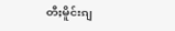တီႈမိူင်းၵျ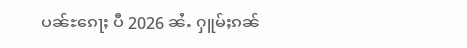ပၼ်ႊၵေႃႈ ပီ 2026 ၼႆႉ ႁူမ်ႈၵၼ်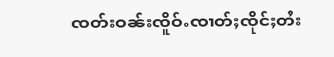ၸတ်းဝၼ်းၸိူဝ်ႉၸၢတ်ႈၸိုင်ႈတႆး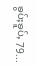ၶွပ်ႈၶူပ်ႇ 79...